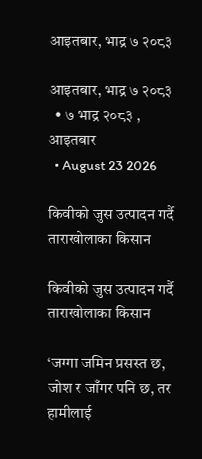आइतबार, भाद्र ७ २०८३

आइतबार, भाद्र ७ २०८३
  • ७ भाद्र २०८३ , आइतबार
  • August 23 2026

किवीको जुस उत्पादन गर्दै ताराखोलाका किसान

किवीको जुस उत्पादन गर्दै ताराखोलाका किसान

‘जग्गा जमिन प्रसस्त छ, जोश र जाँगर पनि छ, तर हामीलाई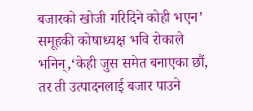बजारको खोजी गरिदिने कोही भएन’ समूहकी कोषाध्यक्ष भवि रोकाले भनिन्,‘केही जुस समेत बनाएका छौं, तर ती उत्पादनलाई बजार पाउने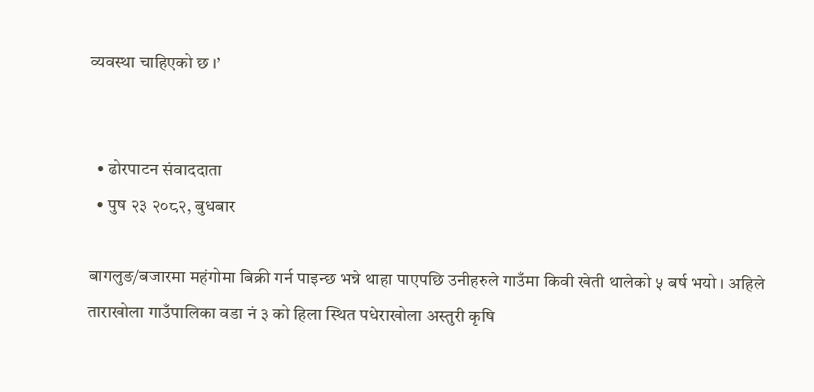व्यवस्था चाहिएको छ ।’


  • ढोरपाटन संवाददाता
  • पुष २३ २०८२, बुधबार

बागलुङ/बजारमा महंगोमा बिक्री गर्न पाइन्छ भन्ने थाहा पाएपछि उनीहरुले गाउँमा किवी खेती थालेको ५ बर्ष भयो । अहिले ताराखोला गाउँपालिका वडा नं ३ को हिला स्थित पधेराखोला अस्तुरी कृषि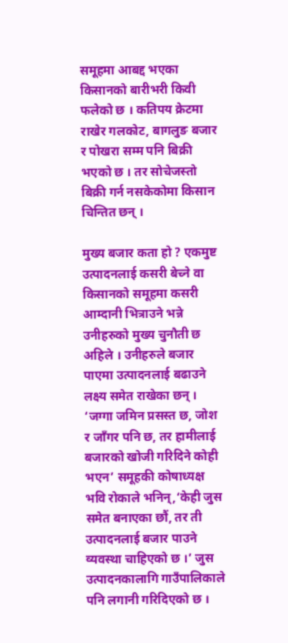समूहमा आबद्द भएका किसानको बारीभरी किवी फलेको छ । कतिपय क्रेटमा राखेर गलकोट, बागलुङ बजार र पोखरा सम्म पनि बिक्री भएको छ । तर सोचेजस्तो बिक्री गर्न नसकेकोमा किसान चिन्तित छन् ।

मुख्य बजार कता हो ? एकमुष्ट उत्पादनलाई कसरी बेच्ने वा किसानको समूहमा कसरी आम्दानी भित्राउने भन्ने उनीहरुको मुख्य चुनौती छ अहिले । उनीहरुले बजार पाएमा उत्पादनलाई बढाउने लक्ष्य समेत राखेका छन् । ‘जग्गा जमिन प्रसस्त छ, जोश र जाँगर पनि छ, तर हामीलाई बजारको खोजी गरिदिने कोही भएन’ समूहकी कोषाध्यक्ष भवि रोकाले भनिन्,‘केही जुस समेत बनाएका छौं, तर ती उत्पादनलाई बजार पाउने व्यवस्था चाहिएको छ ।’ जुस उत्पादनकालागि गाउँपालिकाले पनि लगानी गरिदिएको छ ।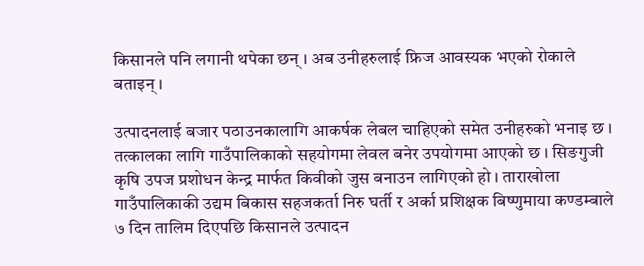किसानले पनि लगानी थपेका छन् । अब उनीहरुलाई फ्रिज आवस्यक भएको रोकाले बताइन् ।

उत्पादनलाई बजार पठाउनकालागि आकर्षक लेबल चाहिएको समेत उनीहरुको भनाइ छ । तत्कालका लागि गाउँपालिकाको सहयोगमा लेवल बनेर उपयोगमा आएको छ । सिङगुजी कृषि उपज प्रशोधन केन्द्र मार्फत किवीको जुस बनाउन लागिएको हो । ताराखोला गाउँपालिकाकी उद्यम बिकास सहजकर्ता निरु घर्ती र अर्का प्रशिक्षक बिष्णुमाया कण्डम्बाले ७ दिन तालिम दिएपछि किसानले उत्पादन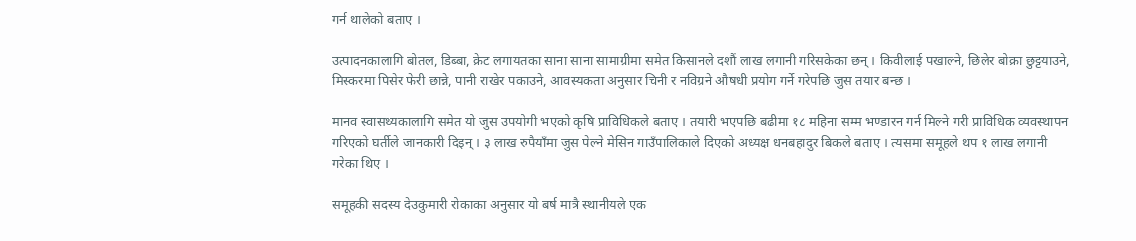गर्न थालेको बताए ।

उत्पादनकालागि बोतल, डिब्बा, क्रेट लगायतका साना साना सामाग्रीमा समेत किसानले दशौं लाख लगानी गरिसकेका छन् । किवीलाई पखाल्ने, छिलेर बोक्रा छुट्टयाउने, मिस्करमा पिसेर फेरी छान्ने, पानी राखेर पकाउने, आवस्यकता अनुसार चिनी र नविग्रने औषधी प्रयोग गर्ने गरेपछि जुस तयार बन्छ ।

मानव स्वासथ्यकालागि समेत यो जुस उपयोगी भएको कृषि प्राविधिकले बताए । तयारी भएपछि बढीमा १८ महिना सम्म भण्डारन गर्न मिल्ने गरी प्राविधिक व्यवस्थापन गरिएको घर्तीले जानकारी दिइन् । ३ लाख रुपैयाँमा जुस पेल्ने मेसिन गाउँपालिकाले दिएको अध्यक्ष धनबहादुर बिकले बताए । त्यसमा समूहले थप १ लाख लगानी गरेका थिए ।

समूहकी सदस्य देउकुमारी रोकाका अनुसार यो बर्ष मात्रै स्थानीयले एक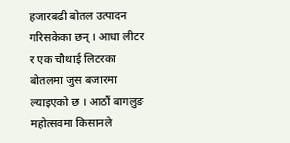हजारबढी बोतल उत्पादन गरिसकेका छन् । आधा लीटर र एक चौथाई लिटरका बोतलमा जुस बजारमा ल्याइएको छ । आठौं बागलुङ महोत्सवमा किसानले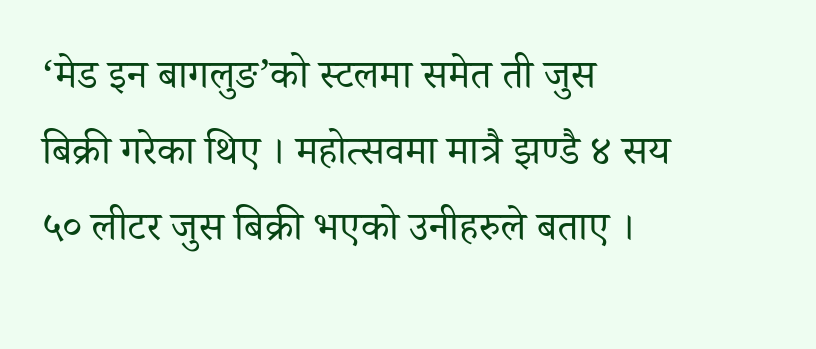‘मेड इन बागलुङ’को स्टलमा समेत ती जुस बिक्री गरेका थिए । महोत्सवमा मात्रै झण्डै ४ सय ५० लीटर जुस बिक्री भएको उनीहरुले बताए ।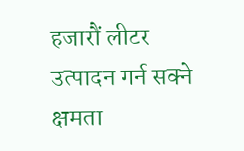हजारौं लीटर उत्पादन गर्न सक्ने क्षमता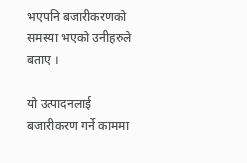भएपनि बजारीकरणको समस्या भएको उनीहरुले बताए ।

यो उत्पादनलाई बजारीकरण गर्ने काममा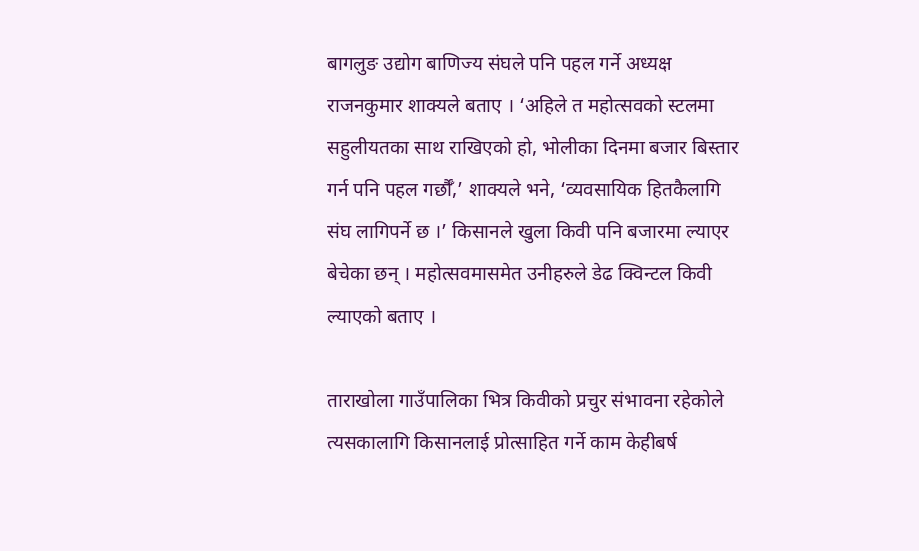बागलुङ उद्योग बाणिज्य संघले पनि पहल गर्ने अध्यक्ष राजनकुमार शाक्यले बताए । ‘अहिले त महोत्सवको स्टलमा सहुलीयतका साथ राखिएको हो, भोलीका दिनमा बजार बिस्तार गर्न पनि पहल गर्छौँ,’ शाक्यले भने, ‘व्यवसायिक हितकैलागि संघ लागिपर्ने छ ।’ किसानले खुला किवी पनि बजारमा ल्याएर बेचेका छन् । महोत्सवमासमेत उनीहरुले डेढ क्विन्टल किवी ल्याएको बताए ।

ताराखोला गाउँपालिका भित्र किवीको प्रचुर संभावना रहेकोले त्यसकालागि किसानलाई प्रोत्साहित गर्ने काम केहीबर्ष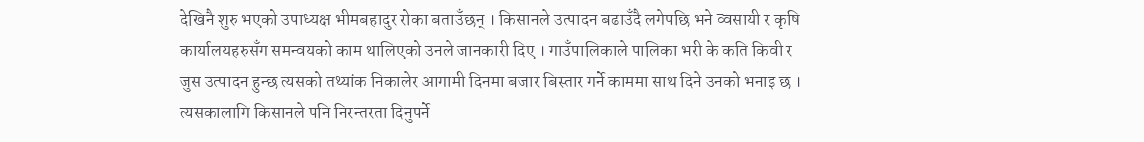देखिनै शुरु भएको उपाध्यक्ष भीमबहादुर रोका बताउँछन् । किसानले उत्पादन बढाउँदै लगेपछि भने व्वसायी र कृषि कार्यालयहरुसँग समन्वयको काम थालिएको उनले जानकारी दिए । गाउँपालिकाले पालिका भरी के कति किवी र जुस उत्पादन हुन्छ त्यसको तथ्यांक निकालेर आगामी दिनमा बजार बिस्तार गर्ने काममा साथ दिने उनको भनाइ छ । त्यसकालागि किसानले पनि निरन्तरता दिनुपर्ने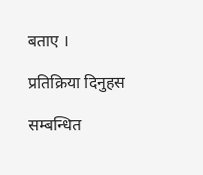बताए ।

प्रतिक्रिया दिनुहस

सम्बन्धित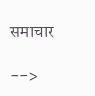समाचार

-->